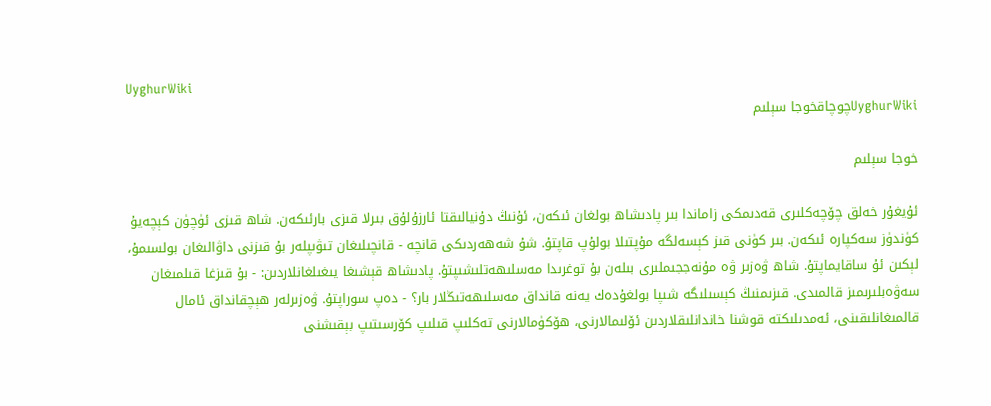UyghurWiki
UyghurWikiچوچاقخوجا سېلىم

خوجا سېلىم

ئۇيغۇر خەلق چۆچەكلىرى قەدىمكى زاماندا بىر پادىشاھ بولغان ئىكەن، ئۇنىڭ دۇنيالىقتا ئارزۇلۇق بىرلا قىزى بارئىكەن. شاھ قىزى ئۈچۈن كېچەيۇ كۈندۈز سەكپارە ئىكەن. بىر كۈنى قىز كېسەلگە مۇپتىلا بولۇپ قاپتۇ. شۇ شەھەردىكى قانچە - قانچىلىغان تىۋىپلەر بۇ قىزنى داۋالىغان بولسىمۇ، لېكىن ئۇ ساقايماپتۇ. شاھ ۋەزىر ۋە مۇنەججىملىرى بىلەن بۇ توغرىدا مەسلىھەتلىشىپتۇ. پادىشاھ قېشىغا يىغىلغانلاردىن: - بۇ قىزغا قىلمىغان سەۋەبلىرىمىز قالمىدى. قىزىمنىڭ كېسىلىگە شىپا بولغۇدەك يەنە قانداق مەسلىھەتىڭلار بار؟ - دەپ سوراپتۇ. ۋەزىرلەر ھېچقانداق ئامال قالمىغانلىقىنى، ئەمدىلىكتە قوشنا خاندانلىقلاردىن ئۆلىمالارنى، ھۆكۈمالارنى تەكلىپ قىلىپ كۆرسىتىپ بېقىشنى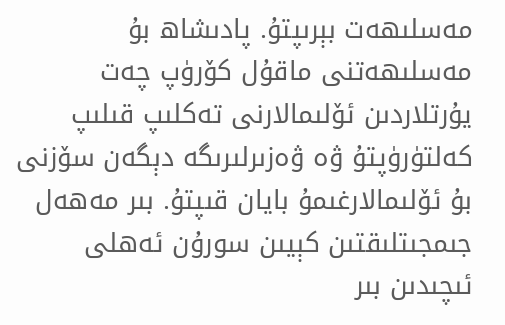مەسلىھەت بېرىپتۇ. پادىشاھ بۇ مەسلىھەتنى ماقۇل كۆرۈپ چەت يۇرتلاردىن ئۆلىمالارنى تەكلىپ قىلىپ كەلتۈرۈپتۇ ۋە ۋەزىرلىرىگە دېگەن سۆزنى بۇ ئۆلىمالارغىمۇ بايان قىپتۇ. بىر مەھەل جىمجىتلىقتىن كېيىن سورۇن ئەھلى ئىچىدىن بىر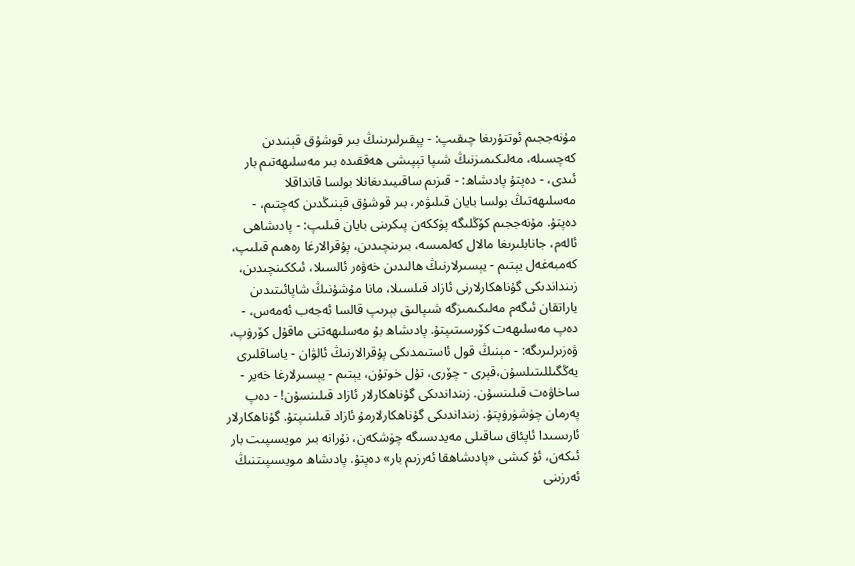مۇنەججىم ئوتتۇرىغا چىقىپ: - پېقىرلىرىنىڭ بىر قوشۇق قېنىدىن كەچسىلە، مەلىكىمىزنىڭ شىپا تېپىشى ھەققىدە بىر مەسلىھەتىم بار ئىدى، - دەپتۇ پادىشاھ: - قىزىم ساقىيىدىغانلا بولسا قانداقلا مەسلىھەتىڭ بولسا بايان قىلىۋەر، بىر قوشۇق قېنىڭدىن كەچتىم، - دەپتۇ. مۇنەججىم كۆڭلىگە پۈككەن پىكرىنى بايان قىلىپ: - پادىشاھى ئالەم، جانابلىرىغا مالال كەلمىسە، بىرىنچىدىن، پۇقرالارغا رەھىم قىلىپ، كەمبەغەل يېتىم - يېسىرلارنىڭ ھالىدىن خەۋەر ئالسىلا، ئىككىنچىدىن، زىنداندىكى گۇناھكارلارنى ئازاد قىلسىلا، مانا مۇشۇنىڭ شاپائىتىدىن ياراتقان ئىگەم مەلىكىمىزگە شىپالىق بېرىپ قالسا ئەجەب ئەمەس، - دەپ مەسلىھەت كۆرسىتىپتۇ. پادىشاھ بۇ مەسلىھەتنى ماقۇل كۆرۈپ، ۋەزىرلىرىگە: - مېنىڭ قول ئاستىمدىكى پۇقرالارنىڭ ئالۋان - ياساقلىرى يەڭگىللىتىلسۇن،قېرى - چۆرى، تۇل خوتۇن، يېتىم - يېسىرلارغا خەير - ساخاۋەت قىلىنسۇن. زىنداندىكى گۇناھكارلار ئازاد قىلىنسۇن! - دەپ پەرمان چۈشۈرۈپتۇ. زىنداندىكى گۇناھكارلارمۇ ئازاد قىلىنىپتۇ. گۇناھكارلار ئارىسىدا ئاپئاق ساقىلى مەيدىسىگە چۈشكەن، نۇرانە بىر مويسىپىت بار ئىكەن، ئۇ كىشى «پادىشاھقا ئەرزىم بار» دەپتۇ. پادىشاھ مويسىپىتنىڭ ئەرزىنى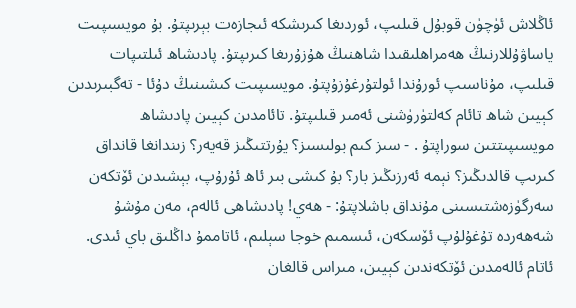ئاڭلاش ئۈچۈن قوبۇل قىلىپ، ئوردىغا كىرىشكە ئىجازەت بېرىپتۇ. بۇ مويسىپىت ياساۋۇللارنىڭ ھەمراھلىقىدا شاھنىڭ ھۇزۇرىغا كىرىپتۇ. پادىشاھ ئىلتىپات قىلىپ، مۇناسىپ ئورۇندا ئولتۇرغۇزۇپتۇ. مويسىپىت كىشىنىڭ دۇئا - تەگبىرىدىن كېيىن شاھ تائام كەلتۈرۈشنى ئەمىر قىلىپتۇ. تائامدىن كېيىن پادىشاھ مويسىپىتتىن سوراپتۇ . - سىز كىم بولىسىز؟ يۇرتتىڭىز قەيەر؟ زىندانغا قانداق كىرىپ قالدىڭىز؟ نېمە ئەرزىڭىز بار؟ بۇ كىشى بىر ئاھ ئۇرۇپ، بېشىدىن ئۆتكەن سەرگۈزەشتىسىنى مۇنداق باشلاپتۇ: - ھەي! پادىشاھى ئالەم، مەن مۇشۇ شەھەردە تۇغۇلۇپ ئۆسكەن، ئىسمىم خوجا سېلىم، ئاتاممۇ داڭلىق باي ئىدى. ئاتام ئالەمدىن ئۆتكەندىن كېيىن، مىراس قالغان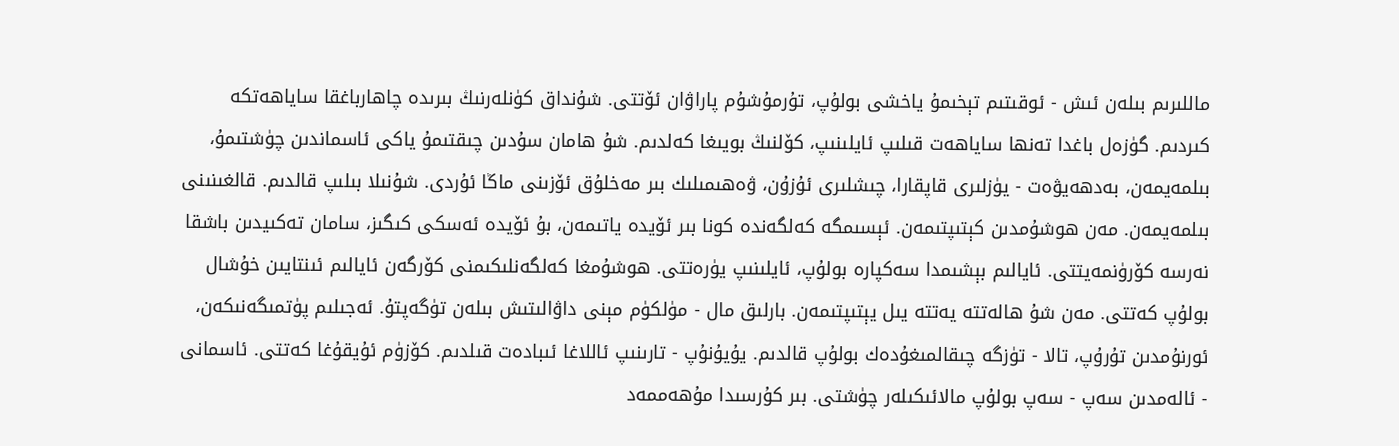ماللىرىم بىلەن ئىش - ئوقىتىم تېخىمۇ ياخشى بولۇپ، تۇرمۇشۇم پاراۋان ئۆتتى. شۇنداق كۈنلەرنىڭ بىرىدە چاھارباغقا ساياھەتكە كىردىم. گۈزەل باغدا تەنھا ساياھەت قىلىپ ئايلىنىپ، كۆلنىڭ بويىغا كەلدىم. شۇ ھامان سۇدىن چىقتىمۇ ياكى ئاسماندىن چۈشتىمۇ، بىلمەيمەن، بەدھەيۋەت - يۈزلىرى قاپقارا، چىشلىرى ئۇزۇن، ۋەھىمىلىك بىر مەخلۇق ئۆزىنى ماڭا ئۇردى. شۇنىلا بىلىپ قالدىم. قالغىنىنى بىلمەيمەن. مەن ھوشۇمدىن كېتىپتىمەن. ئېسىمگە كەلگەندە كونا بىر ئۆيدە ياتىمەن، بۇ ئۆيدە ئەسكى كىگىز، سامان تەكىيدىن باشقا نەرسە كۆرۈنمەيتتى. ئايالىم بېشىمدا سەكپارە بولۇپ، ئايلىنىپ يۈرەتتى. ھوشۇمغا كەلگەنلىكىمنى كۆرگەن ئايالىم ئىنتايىن خۇشال بولۇپ كەتتى. مەن شۇ ھالەتتە يەتتە يىل يېتىپتىمەن. بارلىق مال - مۈلكۈم مېنى داۋالىتىش بىلەن تۈگەپتۇ. ئەجىلىم پۈتمىگەنىكەن، ئورنۇمدىن تۇرۇپ، تالا - تۈزگە چىقالمىغۇدەك بولۇپ قالدىم. يۇيۇنۇپ - تارىنىپ ئاللاغا ئىبادەت قىلدىم. كۆزۈم ئۇيقۇغا كەتتى. ئاسمانى - ئالەمدىن سەپ - سەپ بولۇپ مالائىكىلەر چۈشتى. بىر كۇرسىدا مۇھەممەد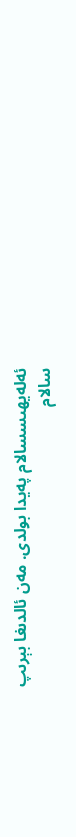ئەلەيھىسسالام پەيدا بولدى. مەن ئالدىغا بېرىپ سالام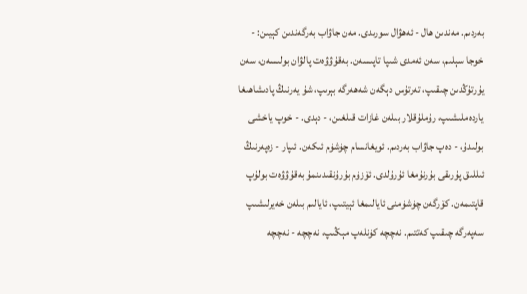بەردىم. مەندىن ھال - ئەھۋال سورىدى. مەن جاۋاب بەرگەندىن كېيىن: - خوجا سېلىم، سەن ئەمدى شىپا تاپىسەن. بەقۇۋۋەت پالۋان بولىسەن، سەن يۇرتۇڭدىن چىقىپ، تەرتۇس دېگەن شەھەرگە بېرىپ، شۇ يەرنىڭ پادىشاھىغا ياردەملىشىپ، رۇملۇقلار بىلەن غازات قىلغىن، - دېدى. - خوپ ياخشى بولىدۇ، - دەپ جاۋاب بەردىم. ئويغانسام چۈشۈم ئىكەن. ئىپار - زەپەرنىڭ ئىللىق پۇرىقى بۇرنۇمغا ئۇرۇلدى. ئۆزۈم بۇرۇنقىدىنمۇ بەقۇۋۋەت بولۇپ قاپتىمەن. كۆرگەن چۈشۈمنى ئايالىمغا ئېيتىپ، ئايالىم بىلەن خەيرلىشىپ سەپەرگە چىقىپ كەتتىم. نەچچە كۈنلەپ مېڭىپ، نەچچە - نەچچە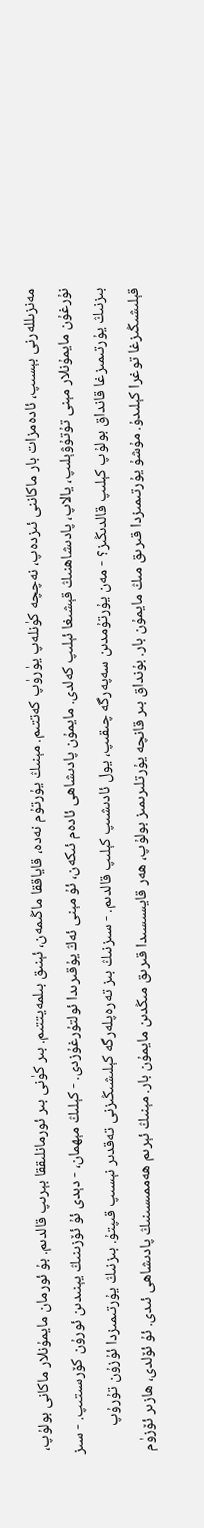مەنزىللەرنى بېسىپ، ئادەمزات بار ماكاننى ئىزدەپ، نەچچە كۈنلەپ يۈرۈپ كەتتىم. مېنىڭ يۇرتۇم نەدە، قاياققا ماڭىمەن، ئېنىق بىلمەيتتىم. بىر كۈنى بىر ئورمانلىققا بېرىپ قالدىم. بۇ ئورمان مايمۇنلار ماكانى بولۇپ، نۇرغۇن مايمۇنلار مېنى تۇتۇۋېلىپ، يالاپ، پادىشاھنىڭ قېشىغا ئېلىپ كەلدى. مايمۇن پادىشاھى ئادەم ئىكەن، ئۇ مېنى ئەڭ يۇقىرىدا ئولتۇرغۇزدى. - كېلىڭ مېھمان، - دېدى ئۇ ئۆزىنىڭ يېنىدىن ئورۇن كۆرسىتىپ. - سىز بىزنىڭ يۇرتىمىزغا قانداق بولۇپ كېلىپ قالدىڭىز؟ - مەن يۇرتۇمدىن سەپەرگە چىقىپ، يول ئادىشىپ كېلىپ قالدىم. - سىزنىڭ بىز تەرەپلەرگە كېلىشىڭىزنى تەقدىر نېسىپ قىپتۇ. بىزنىڭ يۇرتىمىزدا ئۇزۇن تۇرۇپ قېلىشىڭىزغا توغرا كېلىدۇ. مۇشۇ يۇرتىمىزدا قىرىق مىڭ مايمۇن بار. بۇنداق بىر قانچە يۇرتلىرىمىز بولۇپ، ھەر قايسىسىدا قىرىق مىڭدىن مايمۇن بار. مېنىڭ ئېرىم ھەممىسىنىڭ پادىشاھى ئىدى. ئۇ ئۆلدى، ھازىر ئۆزۈم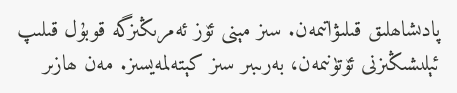پادىشاھلىق قىلىۋاتىمەن. سىز مېنى ئۆز ئەمرىڭىزگە قوبۇل قىلىپ ئېلىشىڭىزنى ئۆتۈنىمەن، بەرىبىر سىز كېتەلمەيسىز. مەن ھازىر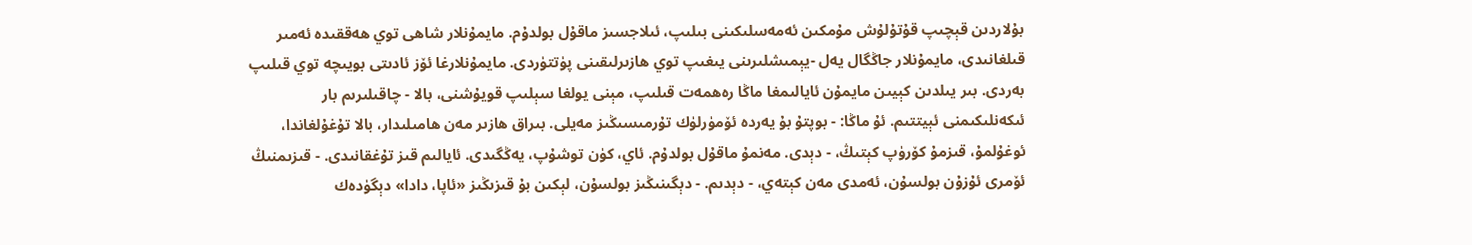بۇلاردىن قېچىپ قۇتۇلۇش مۇمكىن ئەمەسلىكىنى بىلىپ، ئىلاجسىز ماقۇل بولدۇم. مايمۇنلار شاھى توي ھەققىدە ئەمىر قىلغانىدى، مايمۇنلار جاڭگال يەل -يېمىشلىرىنى يىغىپ توي ھازىرلىقىنى پۈتتۈردى. مايمۇنلارغا ئۆز ئادىتى بويىچە توي قىلىپ بەردى. بىر يىلدىن كېيىن مايمۇن ئايالىمغا ماڭا رەھمەت قىلىپ، مېنى يولغا سېلىپ قويۇشنى، بالا - چاقىلىرىم بار ئىكەنلىكىمنى ئېيتتىم. ئۇ ماڭا: - بوپتۇ بۇ يەردە ئۆمۈرلۈك تۇرمىسىڭىز مەيلى. بىراق ھازىر مەن ھامىلىدار، بالا تۇغۇلغاندا، ئوغۇلمۇ، قىزمۇ كۆرۈپ كېتىڭ، - دېدى. مەنمۇ ماقۇل بولدۇم. ئاي، كۈن توشۇپ، يەڭگىدى. ئايالىم قىز تۇغقانىدى. - قىزىمنىڭ ئۆمرى ئۇزۇن بولسۇن، ئەمدى مەن كېتەي، - دېدىم. - دېگىنىڭىز بولسۇن، لېكىن بۇ قىزىڭىز «ئاپا، دادا» دېگۈدەك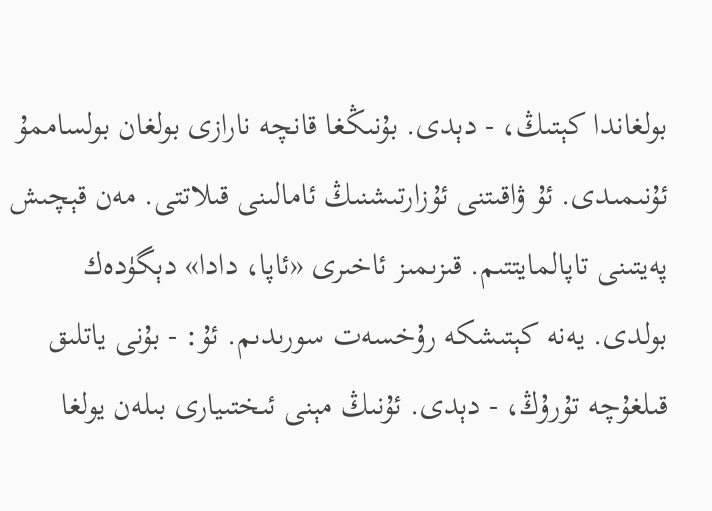بولغاندا كېتىڭ، - دېدى. بۇنىڭغا قانچە نارازى بولغان بولساممۇ ئۇنىمىدى. ئۇ ۋاقىتنى ئۇزارتىشنىڭ ئامالىنى قىلاتتى. مەن قېچىش پەيتىنى تاپالمايتتىم. قىزىمىز ئاخىرى «ئاپا، دادا» دېگۈدەك بولدى. يەنە كېتىشكە رۇخسەت سورىدىم. ئۇ: - بۇنى ياتلىق قىلغۇچە تۇرۇڭ، - دېدى. ئۇنىڭ مېنى ئىختىيارى بىلەن يولغا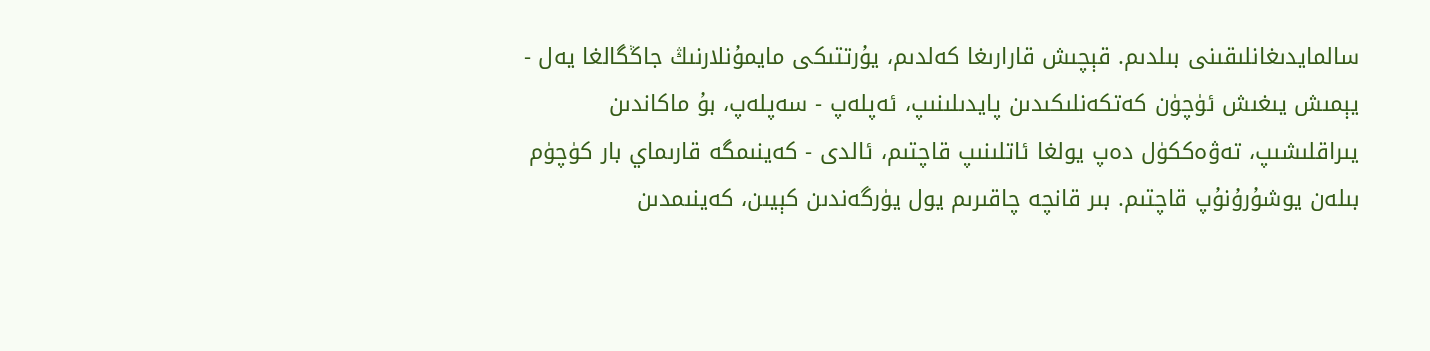سالمايدىغانلىقىنى بىلدىم. قېچىش قارارىغا كەلدىم، يۇرتتىكى مايمۇنلارنىڭ جاڭگالغا يەل - يېمىش يىغىش ئۈچۈن كەتكەنلىكىدىن پايدىلىنىپ، ئەپلەپ - سەپلەپ، بۇ ماكاندىن يىراقلىشىپ، تەۋەككۈل دەپ يولغا ئاتلىنىپ قاچتىم، ئالدى - كەينىمگە قارىماي بار كۈچۈم بىلەن يوشۇرۇنۇپ قاچتىم. بىر قانچە چاقىرىم يول يۈرگەندىن كېيىن، كەينىمدىن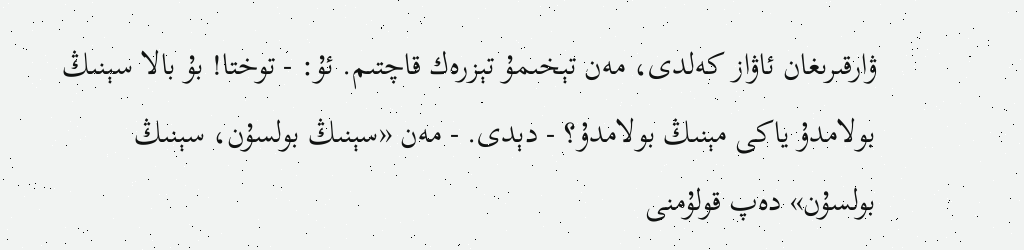ۋارقىرىغان ئاۋاز كەلدى، مەن تېخىمۇ تېزرەك قاچتىم. ئۇ: - توختا! بۇ بالا سېنىڭ بولامدۇ ياكى مېنىڭ بولامدۇ؟ - دېدى. - مەن «سېنىڭ بولسۇن، سېنىڭ بولسۇن» دەپ قولۇمنى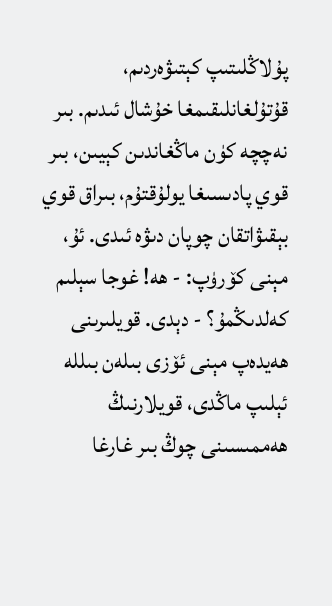پۇلاڭلىتىپ كېتىۋەردىم، قۇتۇلغانلىقىمغا خۇشال ئىدىم. بىر نەچچە كۈن ماڭغاندىن كېيىن، بىر قوي پادىسىغا يولۇقتۇم، بىراق قوي بېقىۋاتقان چوپان دىۋە ئىدى. ئۇ، مېنى كۆرۈپ: - ھە! غوجا سېلىم كەلدىڭمۇ؟ - دېدى. قويلىرىنى ھەيدەپ مېنى ئۆزى بىلەن بىللە ئېلىپ ماڭدى، قويلارنىڭ ھەممىسىنى چوڭ بىر غارغا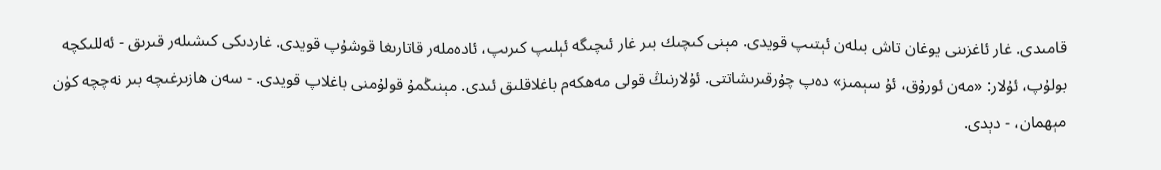قامىدى. غار ئاغزىنى يوغان تاش بىلەن ئېتىپ قويدى. مېنى كىچىك بىر غار ئىچىگە ئېلىپ كىرىپ، ئادەملەر قاتارىغا قوشۇپ قويدى. غاردىكى كىشىلەر قىرىق - ئەللىكچە بولۇپ، ئۇلار: «مەن ئورۇق، ئۇ سېمىز» دەپ چۇرقىرىشاتتى. ئۇلارنىڭ قولى مەھكەم باغلاقلىق ئىدى. مېنىڭمۇ قولۇمنى باغلاپ قويدى. - سەن ھازىرغىچە بىر نەچچە كۈن مېھمان، - دېدى.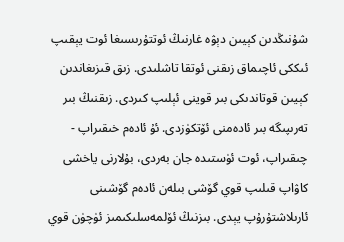شۇنىڭدىن كېيىن دېۋە غارنىڭ ئوتتۇرىسىغا ئوت يېقىپ ئىككى ئاچىماق زىقنى ئوتقا تاشلىدى. زىق قىزىغاندىن كېيىن قوتاندىكى بىر قوينى ئېلىپ كىردى. زىقنىڭ بىر تەرىپىگە بىر ئادەمنى ئۆتكۈزدى. ئۇ ئادەم خىقىراپ - چىقىراپ، ئوت ئۈستىدە جان بەردى، بۇلارنى ياخشى كاۋاپ قىلىپ قوي گۆشى بىلەن ئادەم گۆشىنى ئارىلاشتۇرۇپ يېدى. بىزنىڭ ئۆلمەسلىكىمىز ئۈچۈن قوي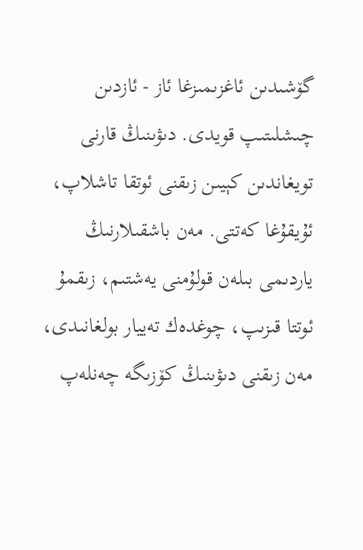گۆشىدىن ئاغزىمىزغا ئاز - ئازدىن چىشلىتىپ قويدى. دىۋىنىڭ قارنى تويغاندىن كېيىن زىقنى ئوتقا تاشلاپ، ئۇيقۇغا كەتتى. مەن باشقىلارنىڭ ياردىمى بىلەن قولۇمنى يەشتىم، زىقمۇ ئوتتا قىزىپ، چوغدەك تەييار بولغانىدى، مەن زىقنى دىۋىنىڭ كۆزىگە چەنلەپ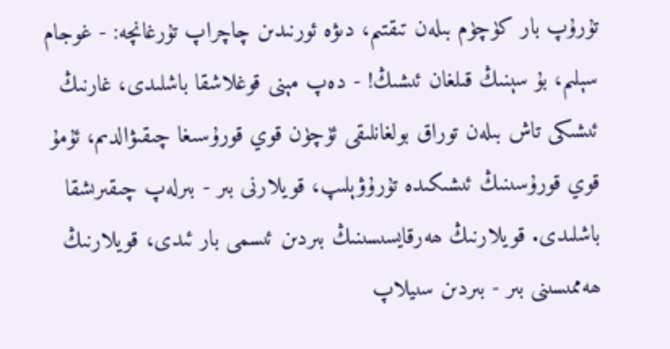تۇرۇپ بار كۈچۈم بىلەن تىقتىم، دىۋە ئورنىدىن چاچراپ تۇرغانچە: - غوجام سېلىم، بۇ سېنىڭ قىلغان ئىشىڭ! - دەپ مېنى قوغلاشقا باشلىدى، غارنىڭ ئىشىكى تاش بىلەن توراق بولغانلىقى ئۈچۈن قوي قورۇسىغا چىقىۋالدىم، ئۇمۇ قوي قورۇسىنىڭ ئىشىكىدە تۇرۇۋېلىپ، قويلارنى بىر - بىرلەپ چىقىرىشقا باشلىدى. قويلارنىڭ ھەرقايسىسىنىڭ بىردىن ئىسمى بار ئىدى، قويلارنىڭ ھەممىسىنى بىر - بىردىن سىيلاپ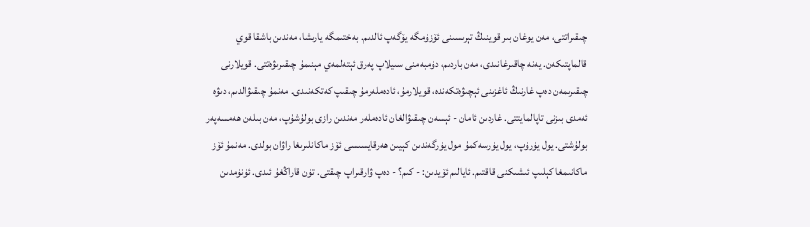چىقىراتتى، مەن يوغان بىر قوينىڭ تېرىسىنى ئۆزۈمگە يۆگەپ ئالدىم. بەختىمگە يارىشا، مەندىن باشقا قوي قالماپتىكەن. يەنە چاقىرغانىدى، مەن باردىم، دۈمبەمنى سىيلاپ پەرق ئېتەلمەي مېنىمۇ چىقىرىۋەتتى. قويلارنى چىقىرىمەن دەپ غارنىڭ ئاغزىنى ئېچىۋەتكەندە، قويلارمۇ، ئادەملەرمۇ چىقىپ كەتكەنىدى. مەنمۇ چىقىۋالدىم، دىۋە ئەمدى بىزنى تاپالمايتتى. غاردىن ئامان - ئېسەن چىقىۋالغان ئادەملەر مەندىن رازى بولۇشۇپ، مەن بىلەن ھەمسەپەر بولۇشتى. يول يۈرۈپ، يول يۈرسەكمۇ مول يۈرگەندىن كېيىن ھەرقايسىسى ئۆز ماكانلىرىغا راۋان بولدى. مەنمۇ ئۆز ماكانىمغا كېلىپ ئىشىكنى قاقتىم. ئايالىم ئۆيدىن: - كىم؟ - دەپ ۋارقىراپ چىقتى. تۈن قاراڭغۇ ئىدى. ئۈنۈمدىن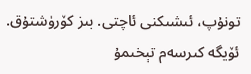تونۇپ، ئىشىكنى ئاچتى. بىز كۆرۈشتۇق. ئۆيگە كىرسەم تېخىمۇ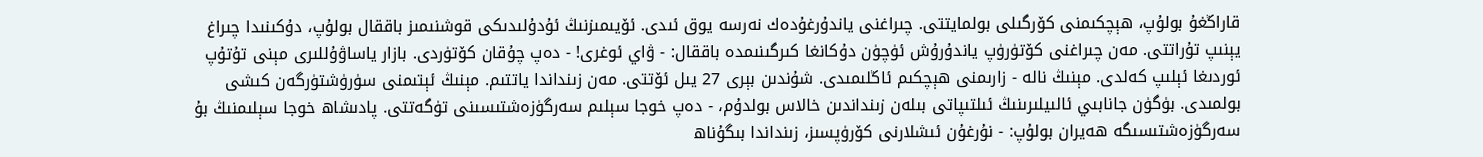قاراڭغۇ بولۇپ، ھېچكىمنى كۆرگىلى بولمايتتى. چىراغنى ياندۇرغۇدەك نەرسە يوق ئىدى. ئۆيىمىزنىڭ ئۇدۇلىدىكى قوشنىمىز باققال بولۇپ، دۇكىنىدا چىراغ يېنىپ تۇراتتى. مەن چىراغنى كۆتۈرۈپ ياندۇرۇش ئۈچۈن دۇكانغا كىرگىنىمدە باققال: - ۋاي ئوغرى! - دەپ چۇقان كۆتۈردى. بازار ياساۋۇللىرى مېنى تۇتۇپ ئوردىغا ئېلىپ كەلدى. مېنىڭ نالە - زارىمنى ھېچكىم ئاڭلىمىدى. شۇندىن بېرى 27 يىل ئۆتتى. مەن زىنداندا ياتتىم. مېنىڭ ئېتىمنى سۈرۈشتۈرگەن كىشى بولمىدى. بۈگۈن جانابىي ئالىيلىرىنىڭ ئىلتىپاتى بىلەن زىنداندىن خالاس بولدۇم، - دەپ خوجا سېلىم سەرگۈزەشتىسىنى تۈگەتتى. پادىشاھ خوجا سېلىمنىڭ بۇ سەرگۈزەشتىسىگە ھەيران بولۇپ: - نۇرغۇن ئىشلارنى كۆرۈپسىز، زىنداندا بىگۇناھ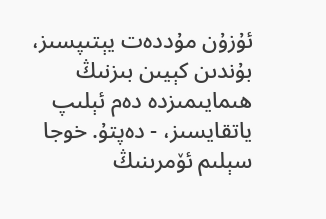ئۇزۇن مۇددەت يېتىپسىز، بۇندىن كېيىن بىزنىڭ ھىمايىمىزدە دەم ئېلىپ ياتقايسىز، - دەپتۇ. خوجا سېلىم ئۆمرىنىڭ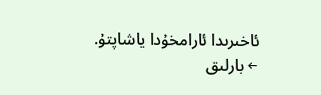ئاخىرىدا ئارامخۇدا ياشاپتۇ.
← بارلىق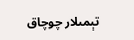تېمىلار چوچاق